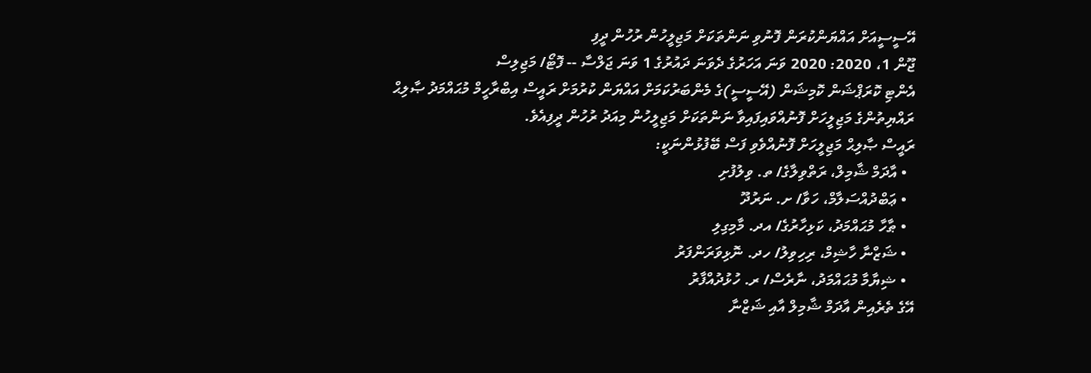އޭސީސީއަށް އައްޔަންކުރަން ފޮނުވި ނަންތަކަށް މަޖިލީހުން ރުހުން ދީފި
ޖޫން 1، 2020: 2020 ވަނަ އަހަރުގެ ދެވަނަ ދައުރުގެ 1 ވަނަ ޖަލްސާ -- ފޮޓޯ/ މަޖިލިސް
އެންޓި ކޮރަޕްޝަން ކޮމިޝަން (އޭސީސީ)ގެ މެންބަރުކަމަށް އައްޔަން ކުރުމަށް ރައީސް އިބްރާހީމް މުޙައްމަދު ޞާލިޙް ރައްޔިތުންގެ މަޖިލީހަށް ފޮނުއްވައިފައިވާ ނަންތަކަށް މަޖިލީހުން މިއަދު ރުހުން ދީފިއެވެ.
ރައީސް ޞާލިޙް މަޖިލީހަށް ފޮނުއްވެވި ފަސް ބޭފުޅުންނަކީ:
  • އާދަމް ޝާމިލް، ރަތްވިލާގެ/ ތ. ވިލުފުށި
  • ޢަބްދުއްސަލާމް، ހަވާ/ ށ. ނަރުދޫ
  • ޠާހާ މުޙައްމަދު، ކަޅިހާރުގެ/ އދ. މާމިގިލި
  • ޝަޒްނާ ހާޝިމް، ރިހިވިލު/ ހދ. ނޮޅިވަރަންފަރު
  • ޝިޔާމާ މުޙައްމަދު، ނާރެސް/ ރ. ހުޅުދުއްފާރު
އޭގެ ތެރެއިން އާދަމް ޝާމިލް އާއި ޝަޒްނާ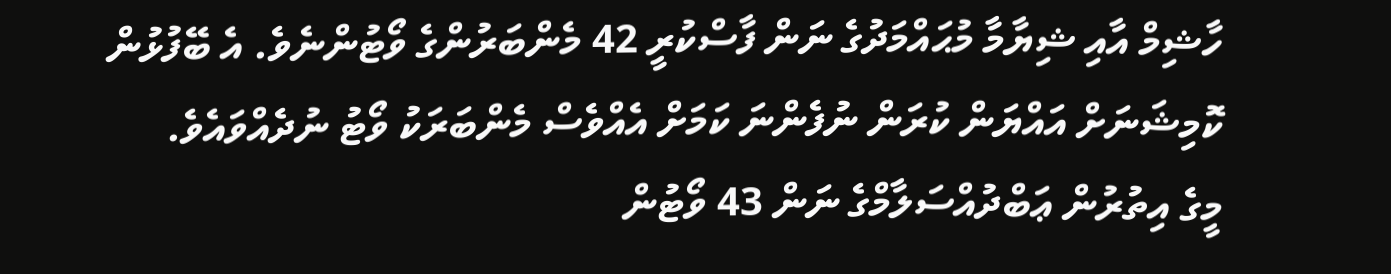ހާޝިމް އާއި ޝިޔާމާ މުޙައްމަދުގެ ނަން ފާސްކުރީ 42 މެންބަރުންގެ ވޯޓުންނެވެ. އެ ބޭފުޅުން ކޮމިޝަނަށް އައްޔަން ކުރަން ނުފެންނަ ކަމަށް އެއްވެސް މެންބަރަކު ވޯޓު ނުދެއްވައެވެ.
މީގެ އިތުރުން ޢަބްދުއްސަލާމްގެ ނަން 43 ވޯޓުން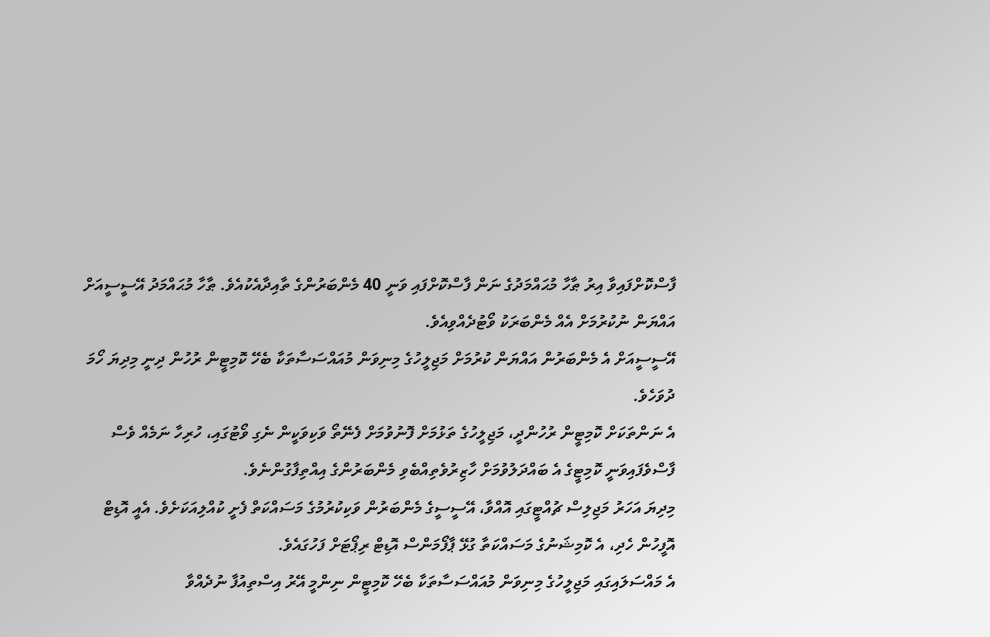ފާސްކޮށްފައިވާ އިރު ޠާހާ މުޙައްމަދުގެ ނަން ފާސްކޮށްފައި ވަނީ 40 މެންބަރުންގެ ތާއިދާއެކުއެވެ. ޠާހާ މުޙައްމަދު އޭސީސީއަށް އައްޔަން ނުކުރުމަށް އެއް މެންބަރަކު ވޯޓުދެއްވިއެވެ.
އޭސީސީއަށް އެ މެންބަރުން އައްޔަން ކުރުމަށް މަޖިލީހުގެ މިނިވަން މުއައްސަސާތަކާ ބެހޭ ކޮމިޓީން ރުހުން ދިނީ މިދިޔަ ހޯމަ ދުވަހެވެ.
އެ ނަންތަކަށް ކޮމިޓީން ރުހުންދީ، މަޖިލީހުގެ ތަޅުމަށް ފޮނުވުމަށް ފެނޭތޯ ވަކިވަކީން ނެގި ވޯޓުގައި، ހުރިހާ ނަމެއް ވެސް ފާސްވެފައިވަނީ ކޮމިޓީގެ އެ ބައްދަލުވުމަށް ހާޒިރުވެތިއްބެވި މެންބަރުންގެ އިއްތިފާގުންނެވެ.
މިދިޔަ އަހަރު މަޖިލިސް ޗުއްޓީގައި އޮއްވާ، އޭސީސީގެ މެންބަރުން ވަކިކުރުމުގެ މަސައްކަތް ފެށީ ކުއްލިއަކަށެވެ. އެއީ އޮޑިޓް އޮފީހުން ހެދި، އެ ކޮމިޝަނުގެ މަސައްކަތާ ގުޅޭ ޕާފޯމަންސް އޮޑިޓް ރިޕޯޓަށް ފަހުގައެވެ.
އެ މައްސަލައިގައި މަޖިލީހުގެ މިނިވަން މުއައްސަސާތަކާ ބެހޭ ކޮމިޓީން ނިންމީ އޭރު އިސްތިއުފާ ނުދެއްވާ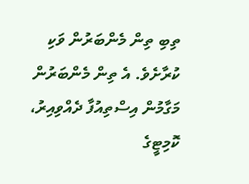ތިބި ތިން މެންބަރުން ވަކި ކުރާށެވެ. އެ ތިން މެންބަރުން މަގާމުން އިސްތިއުފާ ދެއްވިއިރު، ކޮމިޓީގެ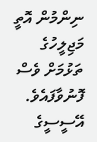ނިންމުން އޮތީ މަޖިލީހުގެ ތަޅުމަށް ވެސް ފޮނުވާފައެވެ.
އޭސީސީގެ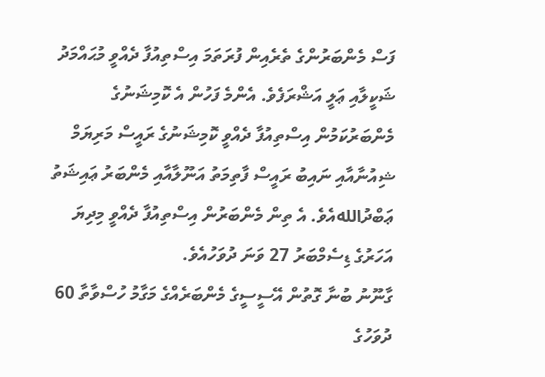ފަސް މެންބަރުންގެ ތެރެއިން ފުރަތަމަ އިސްތިއުފާ ދެއްވީ މުޙައްމަދު ޝަކީލާއި ޢަލީ އަޝްރަފެވެ. އެންމެ ފަހުން އެ ކޮމިޝަނުގެ މެންބަރުކަމުން އިސްތިއުފާ ދެއްވީ ކޮމިޝަނުގެ ރައީސް މަރިޔަމް ޝިއުނާއާއި ނައިބު ރައީސް ފާތިމަތު އަނޫލާއާއި މެންބަރު ޢައިޝަތު ޢަބްދުاللهއެވެ. އެ ތިން މެންބަރުން އިސްތިއުފާ ދެއްވީ މިދިޔަ އަހަރުގެ ޑިސެމްބަރު 27 ވަނަ ދުވަހުއެވެ.
ގާނޫނު ބުނާ ގޮތުން އޭސީސީގެ މެންބަރެއްގެ މަގާމު ހުސްވާތާ 60 ދުވަހުގެ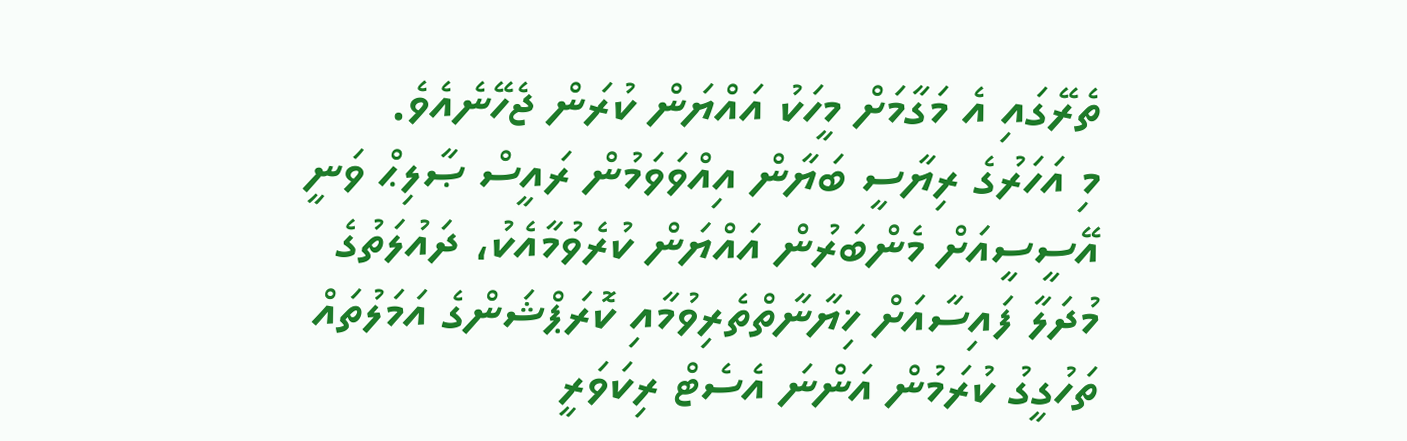ތެރޭގައި އެ މަގާމަށް މީހަކު އައްޔަން ކުރަން ޖެހޭނެއެވެ.
މި އަހަރުގެ ރިޔާސީ ބަޔާން އިއްވަވަމުން ރައީސް ޞާލިޙް ވަނީ އޭސީސީއަށް މެންބަރުން އައްޔަން ކުރެވުމާއެކު، ދައުލަތުގެ މުދަލާ ފައިސާއަށް ޚިޔާނާތްތެރިވުމާއި ކޮރަޕްޝަންގެ އަމަލުތައް ތަހުގީގު ކުރަމުން އަންނަ އެސެޓް ރިކަވަރީ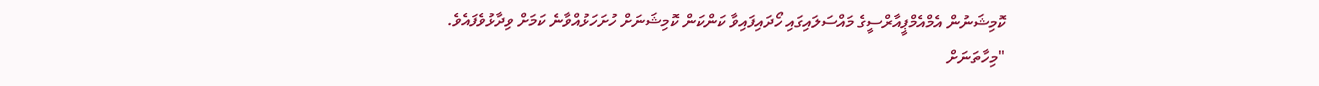ކޮމިޝަނުން އެމްއެމްޕީއާރްސީގެ މައްސަލައިގައި ހޯދައިފައިވާ ކަންކަން ކޮމިޝަނަށް ހުށަހަޅުއްވާނެ ކަމަށް ވިދާޅުވެފައެވެ.
"މިހާތަނަށް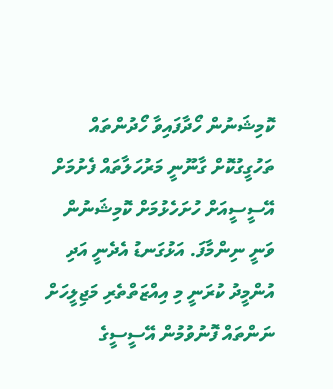ކޮމިޝަނުން ހޯދާފައިވާ ހޯދުންތައް ތަހުގީގުކޮށް ގާނޫނީ މަރުހަލާތައް ފެށުމަށް އޭސީސީއަށް ހުށަހެޅުމަށް ކޮމިޝަނުން ވަނީ ނިންމާފަ. އަޅުގަނޑު އެދެނީ އަދި އުންމީދު ކުރަނީ މި އިއްޒަތްތެރި މަޖިލީހަށް ނަންތައް ފޮނުވުމުން އޭސީސީގެ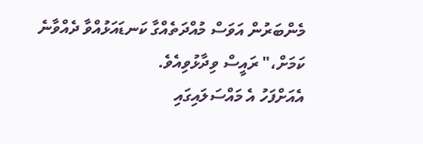މެންބަރުން އަވަސް މުއްދަތެއްގާ ކަނޑައަޅުއްވާ ދެއްވާނެ ކަމަށް،" ރައީސް ވިދާޅުވިއެވެ.
އެއަށްފަހު އެ މައްސަލައިގައި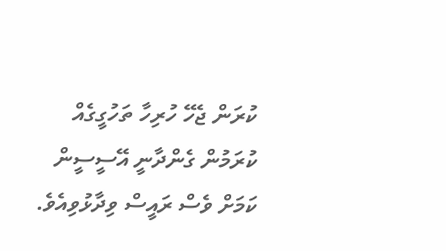ކުރަން ޖެހޭ ހުރިހާ ތަހުގީގެއް ކުރަމުން ގެންދާނީ އޭސީސީން ކަމަށް ވެސް ރައީސް ވިދާޅުވިއެވެ.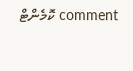comment ކޮމެންޓް